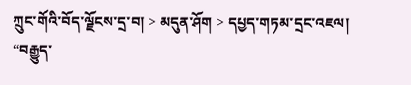ཀྲུང་གོའི་བོད་ལྗོངས་དྲ་བ། > མདུན་ཤོག > དཔྱད་གཏམ་དྲང་འཇལ།
“བརྒྱུད་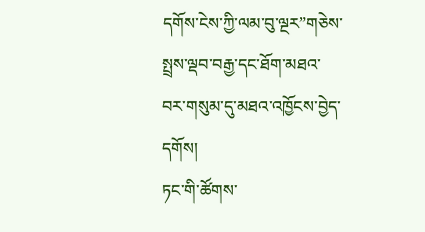དགོས་ངེས་ཀྱི་ལམ་བུ་ལྔར”གཅེས་སྤྲས་ལྡབ་བརྒྱ་དང་ཐོག་མཐའ་བར་གསུམ་དུ་མཐའ་འཁྱོངས་བྱེད་དགོས།
ཏང་གི་ཚོགས་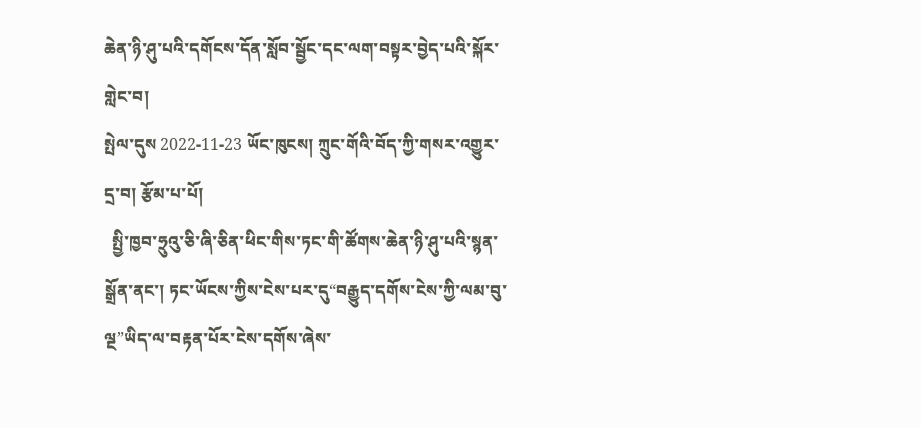ཆེན་ཉི་ཤུ་པའི་དགོངས་དོན་སློབ་སྦྱོང་དང་ལག་བསྟར་བྱེད་པའི་སྐོར་གླེང་བ།
སྤེལ་དུས 2022-11-23 ཡོང་ཁུངས། ཀྲུང་གོའི་བོད་ཀྱི་གསར་འགྱུར་དྲ་བ། རྩོམ་པ་པོ།
  སྤྱི་ཁྱབ་ཧྲུའུ་ཅི་ཞི་ཅིན་ཕིང་གིས་ཏང་གི་ཚོགས་ཆེན་ཉི་ཤུ་པའི་སྙན་སྒྲོན་ནང་། ཏང་ཡོངས་ཀྱིས་ངེས་པར་དུ“བརྒྱུད་དགོས་ངེས་ཀྱི་ལམ་བུ་ལྔ”ཡིད་ལ་བརྟན་པོར་ངེས་དགོས་ཞེས་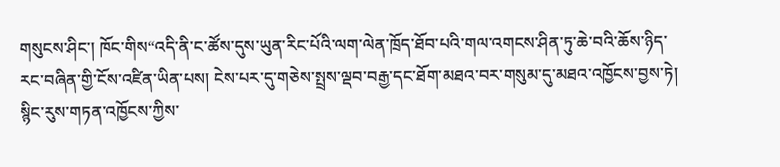གསུངས་ཤིང་། ཁོང་གིས“འདི་ནི་ང་ཚོས་དུས་ཡུན་རིང་པོའི་ལག་ལེན་ཁྲོད་ཐོབ་པའི་གལ་འགངས་ཤིན་ཏུ་ཆེ་བའི་ཆོས་ཉིད་རང་བཞིན་གྱི་ངོས་འཛིན་ཡིན་པས། ངེས་པར་དུ་གཅེས་སྤྲས་ལྡབ་བརྒྱ་དང་ཐོག་མཐའ་བར་གསུམ་དུ་མཐའ་འཁྱོངས་བྱས་ཏེ། སྙིང་རུས་གཏན་འཁྱོངས་ཀྱིས་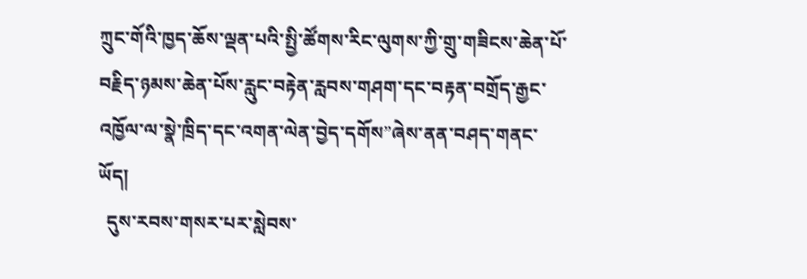ཀྲུང་གོའི་ཁྱད་ཆོས་ལྡན་པའི་སྤྱི་ཚོགས་རིང་ལུགས་ཀྱི་གྲུ་གཟིངས་ཆེན་པོ་བརྗིད་ཉམས་ཆེན་པོས་རླུང་བརྟེན་རླབས་གཤག་དང་བརྟན་བགྲོད་རྒྱང་འཁྱོལ་ལ་སྣེ་ཁྲིད་དང་འགན་ལེན་བྱེད་དགོས”ཞེས་ནན་བཤད་གནང་ཡོད།
  དུས་རབས་གསར་པར་སླེབས་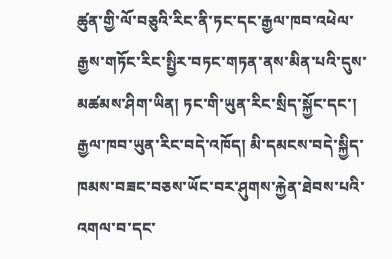ཚུན་གྱི་ལོ་བཅུའི་རིང་ནི་ཏང་དང་རྒྱལ་ཁབ་འཕེལ་རྒྱས་གཏོང་རིང་སྤྱིར་བཏང་གཏན་ནས་མིན་པའི་དུས་མཚམས་ཤིག་ཡིན། ཏང་གི་ཡུན་རིང་སྲིད་སྐྱོང་དང་། རྒྱལ་ཁབ་ཡུན་རིང་བདེ་འཁོད། མི་དམངས་བདེ་སྐྱིད་ཁམས་བཟང་བཅས་ཡོང་བར་ཤུགས་རྐྱེན་ཐེབས་པའི་འགལ་བ་དང་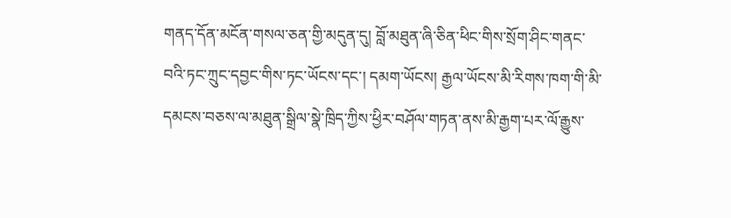གནད་དོན་མངོན་གསལ་ཅན་གྱི་མདུན་དུ། བློ་མཐུན་ཞི་ཅིན་ཕིང་གིས་སྲོག་ཤིང་གནང་བའི་ཏང་ཀྲུང་དབྱང་གིས་ཏང་ཡོངས་དང་། དམག་ཡོངས། རྒྱལ་ཡོངས་མི་རིགས་ཁག་གི་མི་དམངས་བཅས་ལ་མཐུན་སྒྲིལ་སྣེ་ཁྲིད་ཀྱིས་ཕྱིར་བཤོལ་གཏན་ནས་མི་རྒྱག་པར་ལོ་རྒྱུས་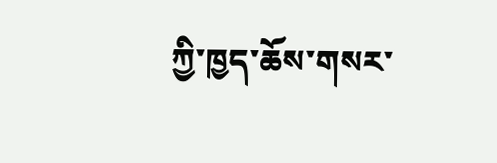ཀྱི་ཁྱད་ཆོས་གསར་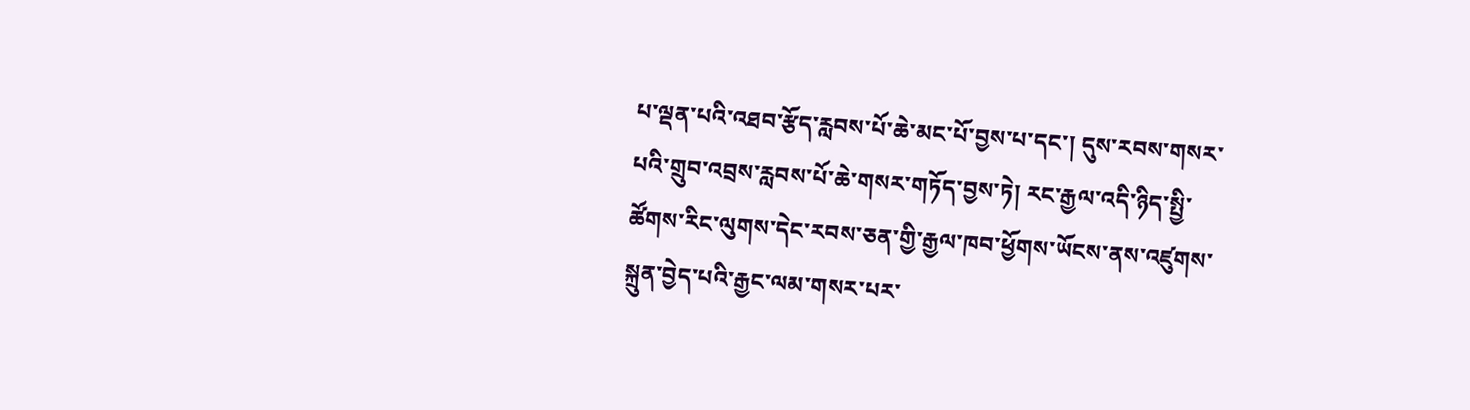པ་ལྡན་པའི་འཐབ་རྩོད་རླབས་པོ་ཆེ་མང་པོ་བྱས་པ་དང་། དུས་རབས་གསར་པའི་གྲུབ་འབྲས་རླབས་པོ་ཆེ་གསར་གཏོད་བྱས་ཏེ། རང་རྒྱལ་འདི་ཉིད་སྤྱི་ཚོགས་རིང་ལུགས་དེང་རབས་ཅན་གྱི་རྒྱལ་ཁབ་ཕྱོགས་ཡོངས་ནས་འཛུགས་སྐྲུན་བྱེད་པའི་རྒྱང་ལམ་གསར་པར་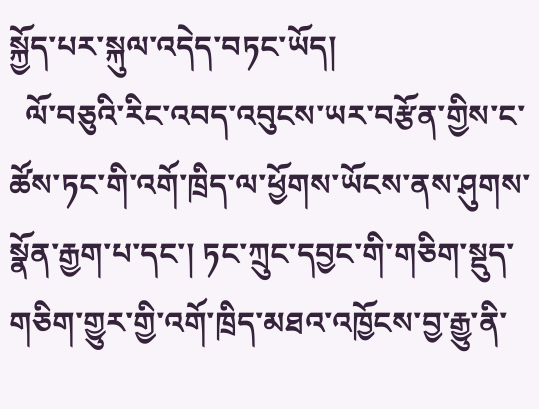སྐྱོད་པར་སྐུལ་འདེད་བཏང་ཡོད།
  ལོ་བཅུའི་རིང་འབད་འབུངས་ཡར་བརྩོན་གྱིས་ང་ཚོས་ཏང་གི་འགོ་ཁྲིད་ལ་ཕྱོགས་ཡོངས་ནས་ཤུགས་སྣོན་རྒྱག་པ་དང་། ཏང་ཀྲུང་དབྱང་གི་གཅིག་སྡུད་གཅིག་གྱུར་གྱི་འགོ་ཁྲིད་མཐའ་འཁྱོངས་བྱ་རྒྱུ་ནི་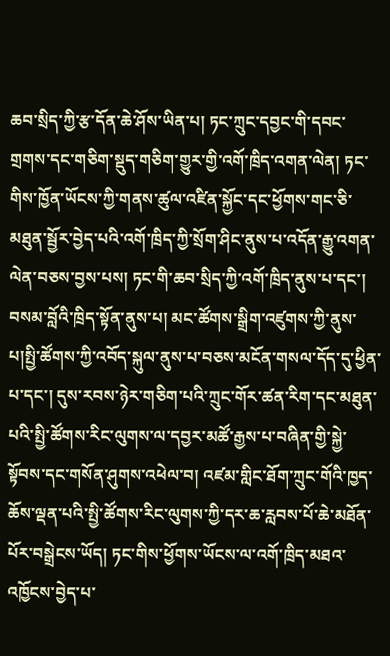ཆབ་སྲིད་ཀྱི་རྩ་དོན་ཆེ་ཤོས་ཡིན་པ། ཏང་ཀྲུང་དབྱང་གི་དབང་གྲགས་དང་གཅིག་སྡུད་གཅིག་གྱུར་གྱི་འགོ་ཁྲིད་འགན་ལེན། ཏང་གིས་ཁྱོན་ཡོངས་ཀྱི་གནས་ཚུལ་འཛིན་སྐྱོང་དང་ཕྱོགས་གང་ཅི་མཐུན་སྦྱོར་བྱེད་པའི་འགོ་ཁྲིད་ཀྱི་སྲོག་ཤིང་ནུས་པ་འདོན་རྒྱུ་འགན་ལེན་བཅས་བྱས་པས། ཏང་གི་ཆབ་སྲིད་ཀྱི་འགོ་ཁྲིད་ནུས་པ་དང་། བསམ་བློའི་ཁྲིད་སྟོན་ནུས་པ། མང་ཚོགས་སྒྲིག་འཛུགས་ཀྱི་ནུས་པ།སྤྱི་ཚོགས་ཀྱི་འབོད་སྐུལ་ནུས་པ་བཅས་མངོན་གསལ་དོད་དུ་ཕྱིན་པ་དང་། དུས་རབས་ཉེར་གཅིག་པའི་ཀྲུང་གོར་ཚན་རིག་དང་མཐུན་པའི་སྤྱི་ཚོགས་རིང་ལུགས་ལ་དབྱར་མཚོ་རྒྱས་པ་བཞིན་གྱི་སྐྱེ་སྟོབས་དང་གསོན་ཤུགས་འཕེལ་བ། འཛམ་གླིང་ཐོག་ཀྲུང་གོའི་ཁྱད་ཆོས་ལྡན་པའི་སྤྱི་ཚོགས་རིང་ལུགས་ཀྱི་དར་ཆ་རླབས་པོ་ཆེ་མཐོན་པོར་བསྒྲེངས་ཡོད། ཏང་གིས་ཕྱོགས་ཡོངས་ལ་འགོ་ཁྲིད་མཐའ་འཁྱོངས་བྱེད་པ་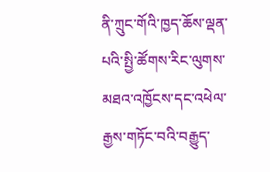ནི་ཀྲུང་གོའི་ཁྱད་ཆོས་ལྡན་པའི་སྤྱི་ཚོགས་རིང་ལུགས་མཐའ་འཁྱོངས་དང་འཕེལ་རྒྱས་གཏོང་བའི་བརྒྱུད་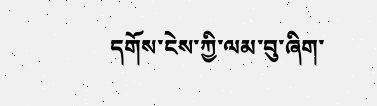དགོས་ངེས་ཀྱི་ལམ་བུ་ཞིག་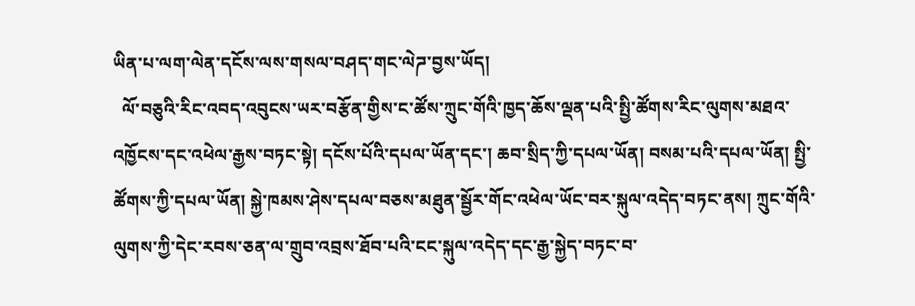ཡིན་པ་ལག་ལེན་དངོས་ལས་གསལ་བཤད་གང་ལེཌ་བྱས་ཡོད།
  ལོ་བཅུའི་རིང་འབད་འབུངས་ཡར་བརྩོན་གྱིས་ང་ཚོས་ཀྲུང་གོའི་ཁྱད་ཆོས་ལྡན་པའི་སྤྱི་ཚོགས་རིང་ལུགས་མཐའ་འཁྱོངས་དང་འཕེལ་རྒྱས་བཏང་སྟེ། དངོས་པོའི་དཔལ་ཡོན་དང་། ཆབ་སྲིད་ཀྱི་དཔལ་ཡོན། བསམ་པའི་དཔལ་ཡོན། སྤྱི་ཚོགས་ཀྱི་དཔལ་ཡོན། སྐྱེ་ཁམས་ཤེས་དཔལ་བཅས་མཐུན་སྦྱོར་གོང་འཕེལ་ཡོང་བར་སྐུལ་འདེད་བཏང་ནས། ཀྲུང་གོའི་ལུགས་ཀྱི་དེང་རབས་ཅན་ལ་གྲུབ་འབྲས་ཐོབ་པའི་ངང་སྐུལ་འདེད་དང་རྒྱ་སྐྱེད་བཏང་བ་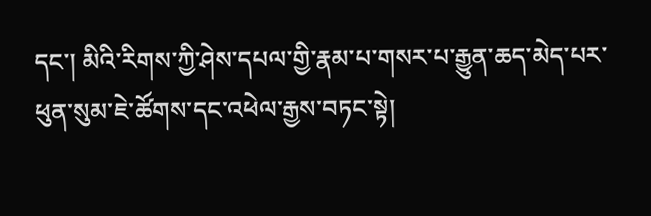དང་། མིའི་རིགས་ཀྱི་ཤེས་དཔལ་གྱི་རྣམ་པ་གསར་པ་རྒྱུན་ཆད་མེད་པར་ཕུན་སུམ་ཇེ་ཚོགས་དང་འཕེལ་རྒྱས་བཏང་སྟེ།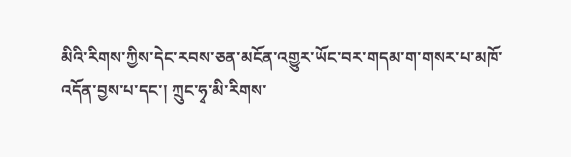མིའི་རིགས་ཀྱིས་དེང་རབས་ཅན་མངོན་འགྱུར་ཡོང་བར་གདམ་ག་གསར་པ་མཁོ་འདོན་བྱས་པ་དང་། ཀྲུང་ཧྭ་མི་རིགས་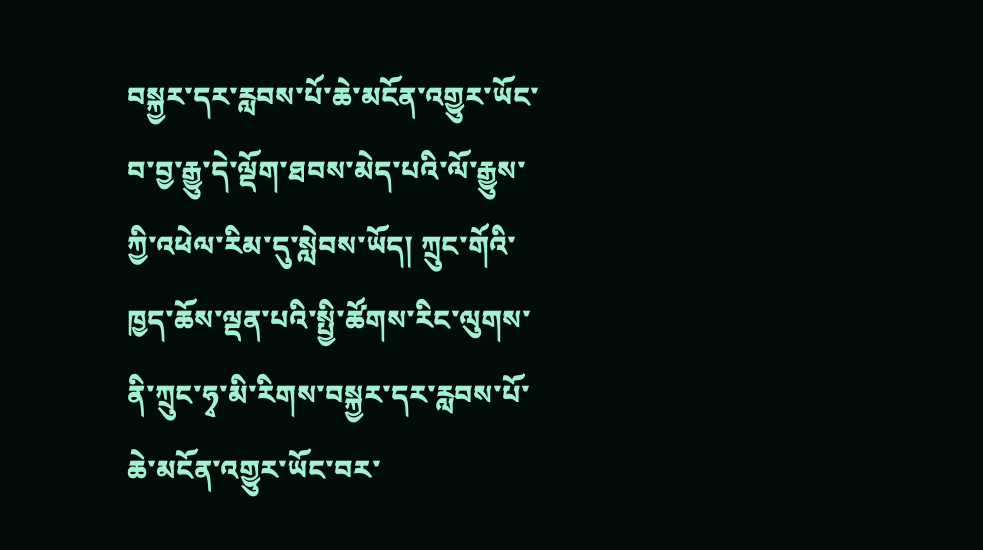བསྐྱར་དར་རླབས་པོ་ཆེ་མངོན་འགྱུར་ཡོང་བ་བྱ་རྒྱུ་དེ་ལྡོག་ཐབས་མེད་པའི་ལོ་རྒྱུས་ཀྱི་འཕེལ་རིམ་དུ་སླེབས་ཡོད། ཀྲུང་གོའི་ཁྱད་ཆོས་ལྡན་པའི་སྤྱི་ཚོགས་རིང་ལུགས་ནི་ཀྲུང་ཧྭ་མི་རིགས་བསྐྱར་དར་རླབས་པོ་ཆེ་མངོན་འགྱུར་ཡོང་བར་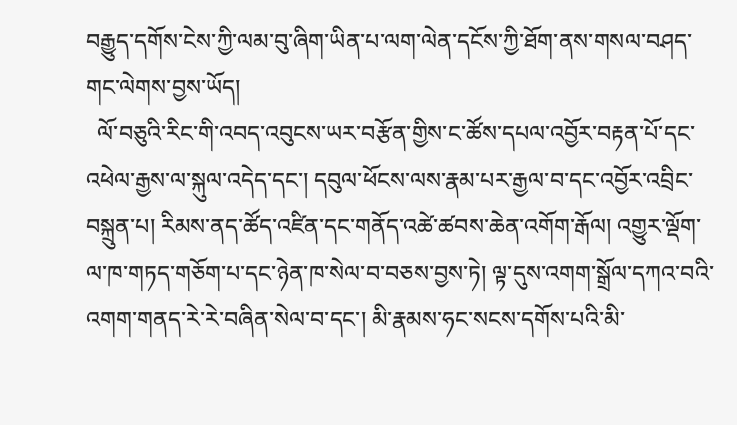བརྒྱུད་དགོས་ངེས་ཀྱི་ལམ་བུ་ཞིག་ཡིན་པ་ལག་ལེན་དངོས་ཀྱི་ཐོག་ནས་གསལ་བཤད་གང་ལེགས་བྱས་ཡོད།
  ལོ་བཅུའི་རིང་གི་འབད་འབུངས་ཡར་བརྩོན་གྱིས་ང་ཚོས་དཔལ་འབྱོར་བརྟན་པོ་དང་འཕེལ་རྒྱས་ལ་སྐུལ་འདེད་དང་། དབུལ་ཕོངས་ལས་རྣམ་པར་རྒྱལ་བ་དང་འབྱོར་འབྲིང་བསྐྲུན་པ། རིམས་ནད་ཚོད་འཛིན་དང་གནོད་འཚེ་ཚབས་ཆེན་འགོག་རྒོལ། འགྱུར་ལྡོག་ལ་ཁ་གཏད་གཅོག་པ་དང་ཉེན་ཁ་སེལ་བ་བཅས་བྱས་ཏེ། ལྟ་དུས་འགག་སྒྲོལ་དཀའ་བའི་འགག་གནད་རེ་རེ་བཞིན་སེལ་བ་དང་། མི་རྣམས་ཧང་སངས་དགོས་པའི་མི་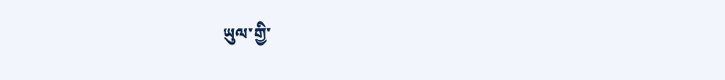ཡུལ་གྱི་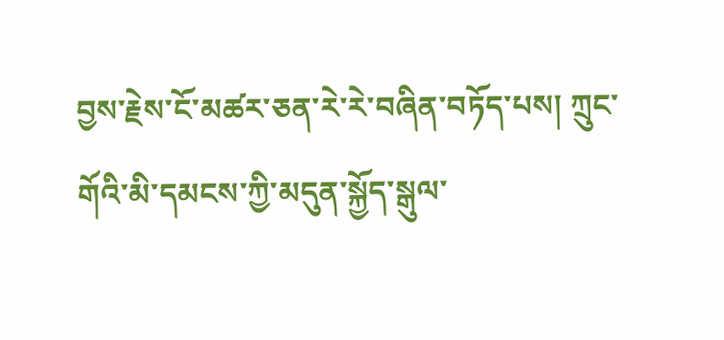བྱས་རྗེས་ངོ་མཚར་ཅན་རེ་རེ་བཞིན་བཏོད་པས། ཀྲུང་གོའི་མི་དམངས་ཀྱི་མདུན་སྐྱོད་སྒུལ་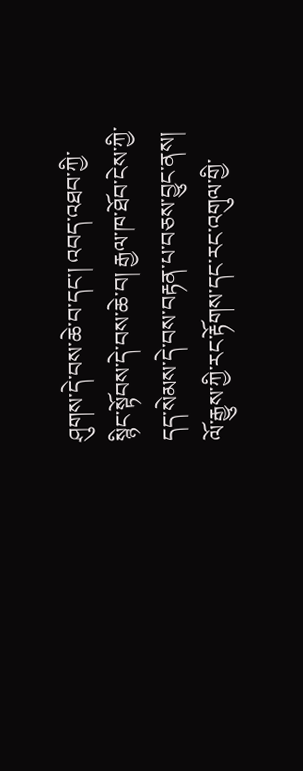ཤུགས་དེ་བས་ཆེ་བ་དང་། འབད་འཐབ་ཀྱི་སྙིང་སྟོབས་དེ་བས་ཆེ་བ། རྒྱལ་ཁ་ཐོབ་ངེས་ཀྱི་དད་སེམས་དེ་བས་བརྟན་པ་བཅས་བྱུང་ནས། ལོ་རྒྱུས་ཀྱི་རང་རྟོགས་དང་རང་འགུལ་གྱི་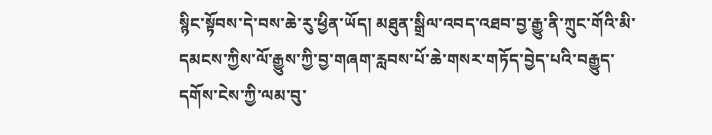སྙིང་སྟོབས་དེ་བས་ཆེ་རུ་ཕྱིན་ཡོད། མཐུན་སྒྲིལ་འབད་འཐབ་བྱ་རྒྱུ་ནི་ཀྲུང་གོའི་མི་དམངས་ཀྱིས་ལོ་རྒྱུས་ཀྱི་བྱ་གཞག་རླབས་པོ་ཆེ་གསར་གཏོད་བྱེད་པའི་བརྒྱུད་དགོས་ངེས་ཀྱི་ལམ་བུ་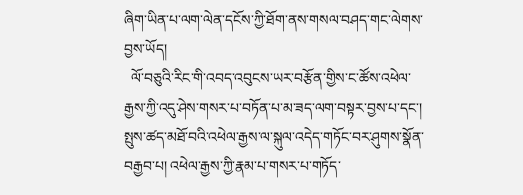ཞིག་ཡིན་པ་ལག་ལེན་དངོས་ཀྱི་ཐོག་ནས་གསལ་བཤད་གང་ལེགས་བྱས་ཡོད།
  ལོ་བཅུའི་རིང་གི་འབད་འབུངས་ཡར་བརྩོན་གྱིས་ང་ཚོས་འཕེལ་རྒྱས་ཀྱི་འདུ་ཤེས་གསར་པ་བཏོན་པ་མ་ཟད་ལག་བསྟར་བྱས་པ་དང་། སྤུས་ཚད་མཐོ་བའི་འཕེལ་རྒྱས་ལ་སྐུལ་འདེད་གཏོང་བར་ཤུགས་སྣོན་བརྒྱབ་པ། འཕེལ་རྒྱས་ཀྱི་རྣམ་པ་གསར་པ་གཏོད་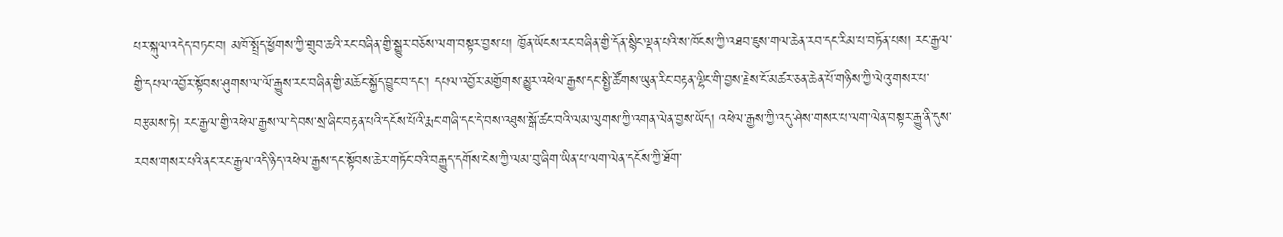པར་སྐུལ་འདེད་བཏང་བ། མཁོ་སྤྲོད་ཕྱོགས་ཀྱི་གྲུབ་ཆའི་རང་བཞིན་གྱི་སྒྱུར་བཅོས་ལག་བསྟར་བྱས་པ། ཁྱོན་ཡོངས་རང་བཞིན་གྱི་དོན་སྙིང་ལྡན་པའི་ས་ཁོངས་ཀྱི་འཐབ་ཇུས་གལ་ཆེན་རབ་དང་རིམ་པ་བཏོན་པས། རང་རྒྱལ་གྱི་དཔལ་འབྱོར་སྟོབས་ཤུགས་ལ་ལོ་རྒྱུས་རང་བཞིན་གྱི་མཆོང་སྐྱོད་བྱུང་བ་དང་། དཔལ་འབྱོར་མགྱོགས་མྱུར་འཕེལ་རྒྱས་དང་སྤྱི་ཚོགས་ཡུན་རིང་བརྟན་ལྷིང་གི་བྱས་རྗེས་ངོ་མཚར་ཅན་ཆེན་པོ་གཉིས་ཀྱི་ལེའུ་གསར་པ་བརྩམས་ཏེ། རང་རྒྱལ་གྱི་འཕེལ་རྒྱས་ལ་དེ་བས་སྲ་ཞིང་བརྟན་པའི་དངོས་པོའི་རྨང་གཞི་དང་དེ་བས་འཐུས་སྒོ་ཚང་བའི་ལམ་ལུགས་ཀྱི་འགན་ལེན་བྱས་ཡོད། འཕེལ་རྒྱས་ཀྱི་འདུ་ཤེས་གསར་པ་ལག་ལེན་བསྟར་རྒྱུ་ནི་དུས་རབས་གསར་པའི་ནང་རང་རྒྱལ་འདི་ཉིད་འཕེལ་རྒྱས་དང་སྟོབས་ཆེར་གཏོང་བའི་བརྒྱུད་དགོས་ངེས་ཀྱི་ལམ་བུ་ཞིག་ཡིན་པ་ལག་ལེན་དངོས་ཀྱི་ཐོག་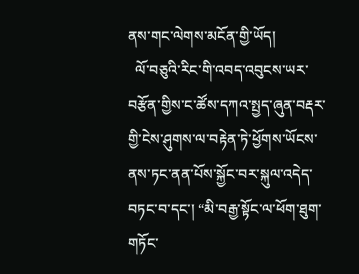ནས་གང་ལེགས་མངོན་གྱི་ཡོད།
  ལོ་བཅུའི་རིང་གི་འབད་འབུངས་ཡར་བརྩོན་གྱིས་ང་ཚོས་དཀའ་སྤྱད་ཞུན་བརྡར་གྱི་ངེས་ཤུགས་ལ་བརྟེན་ཏེ་ཕྱོགས་ཡོངས་ནས་ཏང་ནན་པོས་སྐྱོང་བར་སྐུལ་འདེད་བཏང་བ་དང་། “མི་བརྒྱ་སྟོང་ལ་ཕོག་ཐུག་གཏོང་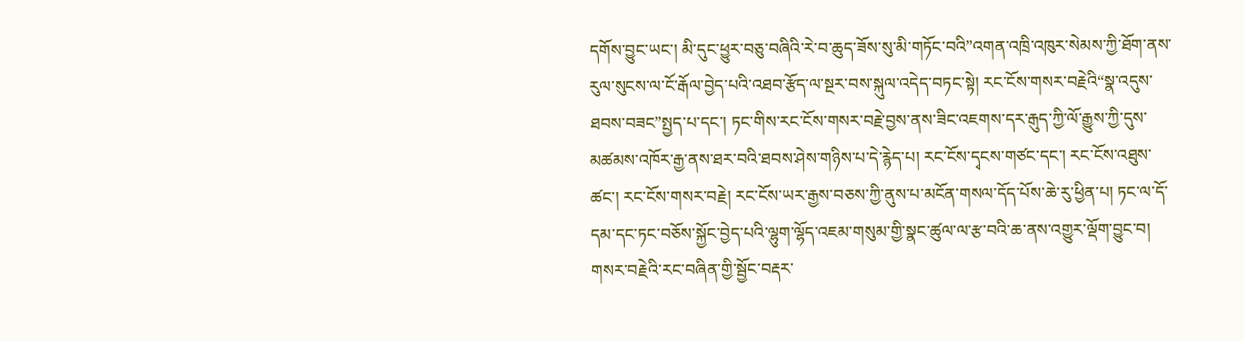དགོས་བྱུང་ཡང་། མི་དུང་ཕྱུར་བཅུ་བཞིའི་རེ་བ་ཆུད་ཟོས་སུ་མི་གཏོང་བའི”འགན་འཁྲི་འཁུར་སེམས་ཀྱི་ཐོག་ནས་རུལ་སུངས་ལ་ངོ་རྒོལ་བྱེད་པའི་འཐབ་རྩོད་ལ་སྔར་བས་སྐུལ་འདེད་བཏང་སྟེ། རང་ངོས་གསར་བརྗེའི“སྣ་འདུས་ཐབས་བཟང”སྤྱད་པ་དང་། ཏང་གིས་རང་ངོས་གསར་བརྗེ་བྱས་ནས་ཟིང་འཇགས་དར་རྒུད་ཀྱི་ལོ་རྒྱུས་ཀྱི་དུས་མཚམས་འཁོར་རྒྱ་ནས་ཐར་བའི་ཐབས་ཤེས་གཉིས་པ་དེ་རྙེད་པ། རང་ངོས་དྭངས་གཙང་དང་། རང་ངོས་འཐུས་ཚང་། རང་ངོས་གསར་བརྗེ། རང་ངོས་ཡར་རྒྱས་བཅས་ཀྱི་ནུས་པ་མངོན་གསལ་དོད་པོས་ཆེ་རུ་ཕྱིན་པ། ཏང་ལ་དོ་དམ་དང་ཏང་བཅོས་སྐྱོང་བྱེད་པའི་ལྷུག་ལྷོད་འཇམ་གསུམ་གྱི་སྣང་ཚུལ་ལ་རྩ་བའི་ཆ་ནས་འགྱུར་ལྡོག་བྱུང་བ། གསར་བརྗེའི་རང་བཞིན་གྱི་སྦྱོང་བརྡར་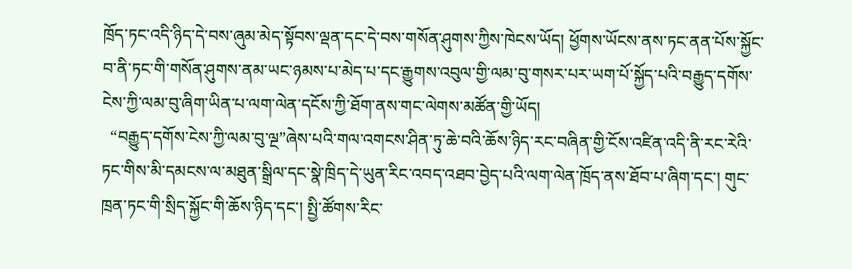ཁྲོད་ཏང་འདི་ཉིད་དེ་བས་ཞུམ་མེད་སྟོབས་ལྡན་དང་དེ་བས་གསོན་ཤུགས་ཀྱིས་ཁེངས་ཡོད། ཕྱོགས་ཡོངས་ནས་ཏང་ནན་པོས་སྐྱོང་བ་ནི་ཏང་གི་གསོན་ཤུགས་ནམ་ཡང་ཉམས་པ་མེད་པ་དང་རྒྱུགས་འབུལ་གྱི་ལམ་བུ་གསར་པར་ཡག་པོ་སྐྱོད་པའི་བརྒྱུད་དགོས་ངེས་ཀྱི་ལམ་བུ་ཞིག་ཡིན་པ་ལག་ལེན་དངོས་ཀྱི་ཐོག་ནས་གང་ལེགས་མཚོན་གྱི་ཡོད།
  “བརྒྱུད་དགོས་ངེས་ཀྱི་ལམ་བུ་ལྔ”ཞེས་པའི་གལ་འགངས་ཤིན་ཏུ་ཆེ་བའི་ཆོས་ཉིད་རང་བཞིན་གྱི་ངོས་འཛིན་འདི་ནི་རང་རེའི་ཏང་གིས་མི་དམངས་ལ་མཐུན་སྒྲིལ་དང་སྣེ་ཁྲིད་དེ་ཡུན་རིང་འབད་འཐབ་བྱེད་པའི་ལག་ལེན་ཁྲོད་ནས་ཐོབ་པ་ཞིག་དང་། གུང་ཁྲན་ཏང་གི་སྲིད་སྐྱོང་གི་ཆོས་ཉིད་དང་། སྤྱི་ཚོགས་རིང་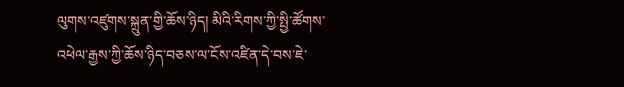ལུགས་འཛུགས་སྐྲུན་གྱི་ཆོས་ཉིད། མིའི་རིགས་ཀྱི་སྤྱི་ཚོགས་འཕེལ་རྒྱས་ཀྱི་ཆོས་ཉིད་བཅས་ལ་ངོས་འཛིན་དེ་བས་ཇེ་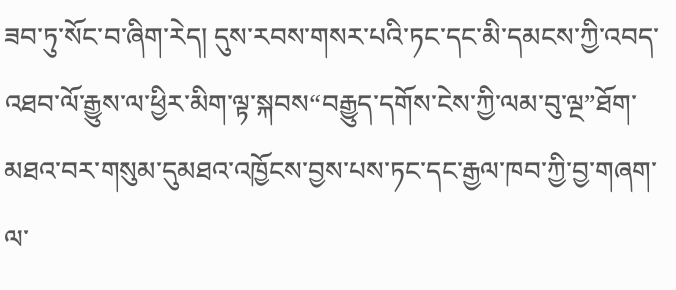ཟབ་ཏུ་སོང་བ་ཞིག་རེད། དུས་རབས་གསར་པའི་ཏང་དང་མི་དམངས་ཀྱི་འབད་འཐབ་ལོ་རྒྱུས་ལ་ཕྱིར་མིག་ལྟ་སྐབས“བརྒྱུད་དགོས་ངེས་ཀྱི་ལམ་བུ་ལྔ”ཐོག་མཐའ་བར་གསུམ་དུམཐའ་འཁྱོངས་བྱས་པས་ཏང་དང་རྒྱལ་ཁབ་ཀྱི་བྱ་གཞག་ལ་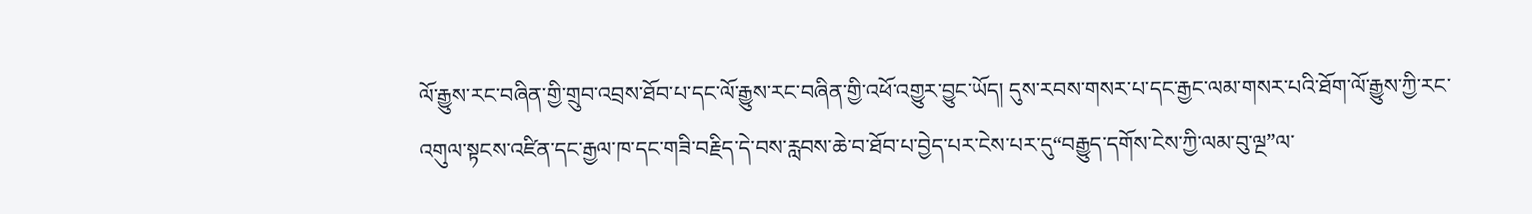ལོ་རྒྱུས་རང་བཞིན་གྱི་གྲུབ་འབྲས་ཐོབ་པ་དང་ལོ་རྒྱུས་རང་བཞིན་གྱི་འཕོ་འགྱུར་བྱུང་ཡོད། དུས་རབས་གསར་པ་དང་རྒྱང་ལམ་གསར་པའི་ཐོག་ལོ་རྒྱུས་ཀྱི་རང་འགུལ་སྟངས་འཛིན་དང་རྒྱལ་ཁ་དང་གཟི་བརྗིད་དེ་བས་རླབས་ཆེ་བ་ཐོབ་པ་བྱེད་པར་ངེས་པར་དུ“བརྒྱུད་དགོས་ངེས་ཀྱི་ལམ་བུ་ལྔ”ལ་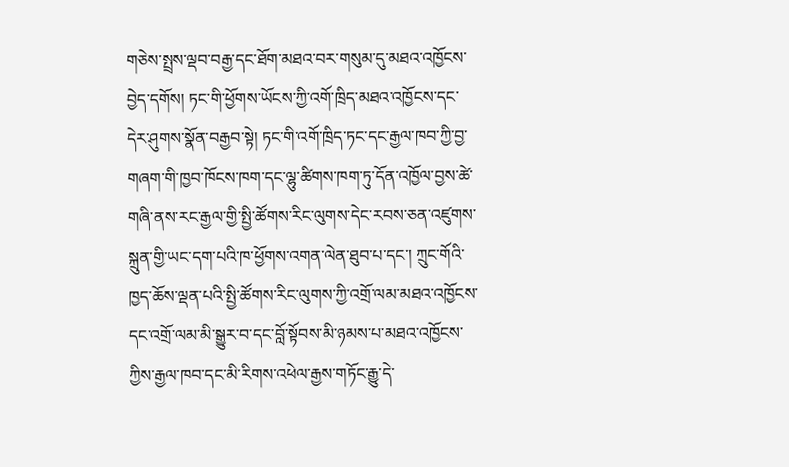གཅེས་སྤྲས་ལྡབ་བརྒྱ་དང་ཐོག་མཐའ་བར་གསུམ་དུ་མཐའ་འཁྱོངས་བྱེད་དགོས། ཏང་གི་ཕྱོགས་ཡོངས་ཀྱི་འགོ་ཁྲིད་མཐའ་འཁྱོངས་དང་དེར་ཤུགས་སྣོན་བརྒྱབ་སྟེ། ཏང་གི་འགོ་ཁྲིད་ཏང་དང་རྒྱལ་ཁབ་ཀྱི་བྱ་གཞག་གི་ཁྱབ་ཁོངས་ཁག་དང་ལྷུ་ཚིགས་ཁག་ཏུ་དོན་འཁྱོལ་བྱས་ཚེ་གཞི་ནས་རང་རྒྱལ་གྱི་སྤྱི་ཚོགས་རིང་ལུགས་དེང་རབས་ཅན་འཛུགས་སྐྲུན་གྱི་ཡང་དག་པའི་ཁ་ཕྱོགས་འགན་ལེན་ཐུབ་པ་དང་། ཀྲུང་གོའི་ཁྱད་ཆོས་ལྡན་པའི་སྤྱི་ཚོགས་རིང་ལུགས་ཀྱི་འགྲོ་ལམ་མཐའ་འཁྱོངས་དང་འགྲོ་ལམ་མི་སྒྱུར་བ་དང་བློ་སྟོབས་མི་ཉམས་པ་མཐའ་འཁྱོངས་ཀྱིས་རྒྱལ་ཁབ་དང་མི་རིགས་འཕེལ་རྒྱས་གཏོང་རྒྱུ་དེ་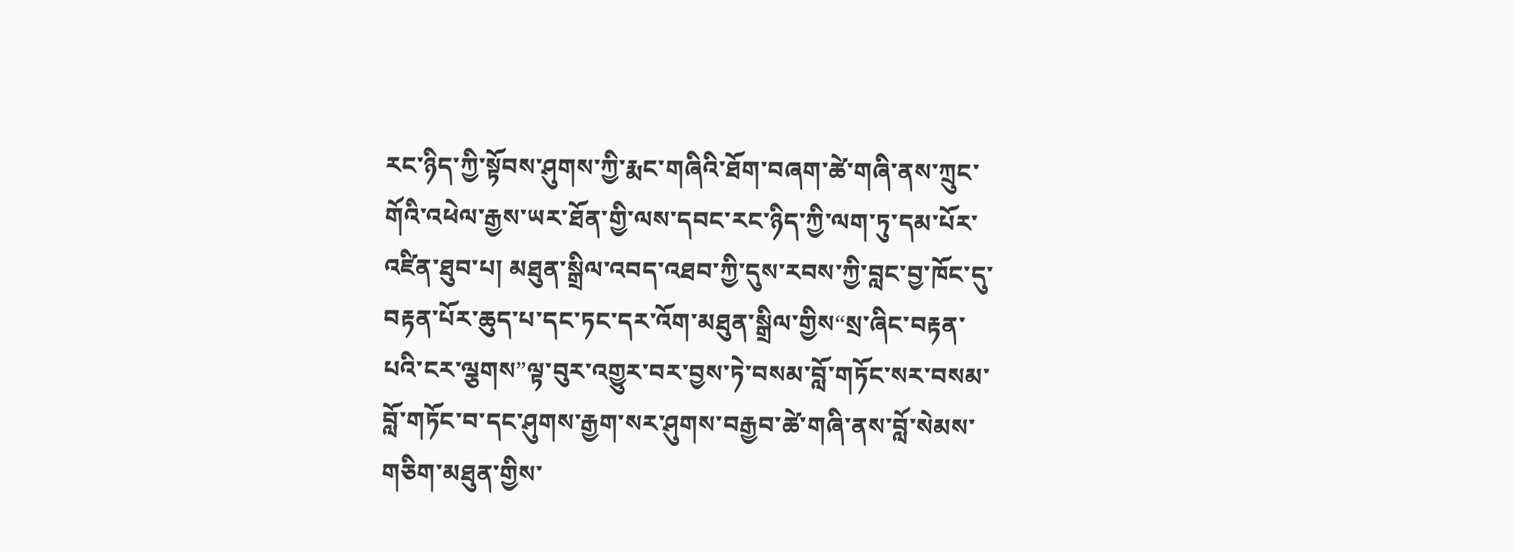རང་ཉིད་ཀྱི་སྟོབས་ཤུགས་ཀྱི་རྨང་གཞིའི་ཐོག་བཞག་ཚེ་གཞི་ནས་ཀྲུང་གོའི་འཕེལ་རྒྱས་ཡར་ཐོན་གྱི་ལས་དབང་རང་ཉིད་ཀྱི་ལག་ཏུ་དམ་པོར་འཛིན་ཐུབ་པ། མཐུན་སྒྲིལ་འབད་འཐབ་ཀྱི་དུས་རབས་ཀྱི་བླང་བྱ་ཁོང་དུ་བརྟན་པོར་ཆུད་པ་དང་ཏང་དར་འོག་མཐུན་སྒྲིལ་གྱིས“སྲ་ཞིང་བརྟན་པའི་ངར་ལྕགས”ལྟ་བུར་འགྱུར་བར་བྱས་ཏེ་བསམ་བློ་གཏོང་སར་བསམ་བློ་གཏོང་བ་དང་ཤུགས་རྒྱག་སར་ཤུགས་བརྒྱབ་ཚེ་གཞི་ནས་བློ་སེམས་གཅིག་མཐུན་གྱིས་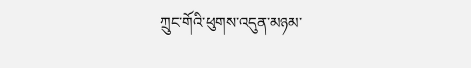ཀྲུང་གོའི་ཕུགས་འདུན་མཉམ་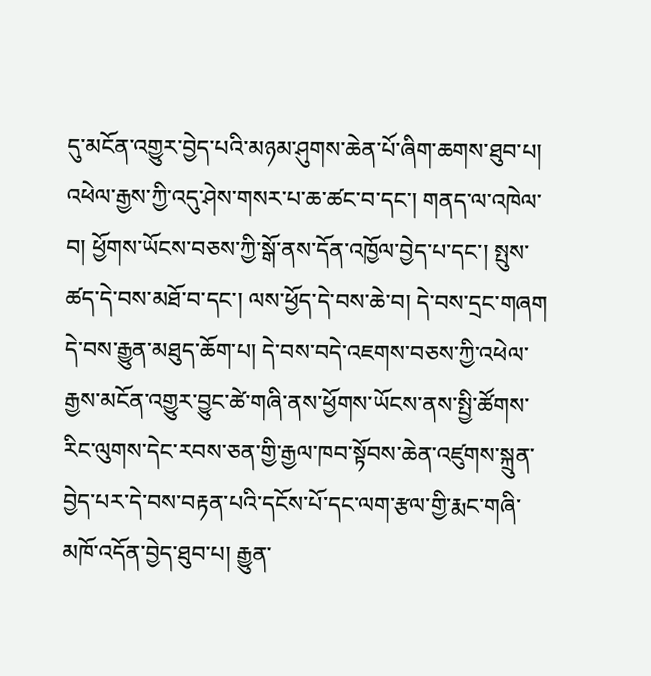དུ་མངོན་འགྱུར་བྱེད་པའི་མཉམ་ཤུགས་ཆེན་པོ་ཞིག་ཆགས་ཐུབ་པ། འཕེལ་རྒྱས་ཀྱི་འདུ་ཤེས་གསར་པ་ཆ་ཚང་བ་དང་། གནད་ལ་འཁེལ་བ། ཕྱོགས་ཡོངས་བཅས་ཀྱི་སྒོ་ནས་དོན་འཁྱོལ་བྱེད་པ་དང་། སྤུས་ཚད་དེ་བས་མཐོ་བ་དང་། ལས་ཕྱོད་དེ་བས་ཆེ་བ། དེ་བས་དྲང་གཞག དེ་བས་རྒྱུན་མཐུད་ཆོག་པ། དེ་བས་བདེ་འཇགས་བཅས་ཀྱི་འཕེལ་རྒྱས་མངོན་འགྱུར་བྱུང་ཚེ་གཞི་ནས་ཕྱོགས་ཡོངས་ནས་སྤྱི་ཚོགས་རིང་ལུགས་དེང་རབས་ཅན་གྱི་རྒྱལ་ཁབ་སྟོབས་ཆེན་འཛུགས་སྐྲུན་བྱེད་པར་དེ་བས་བརྟན་པའི་དངོས་པོ་དང་ལག་རྩལ་གྱི་རྨང་གཞི་མཁོ་འདོན་བྱེད་ཐུབ་པ། རྒྱུན་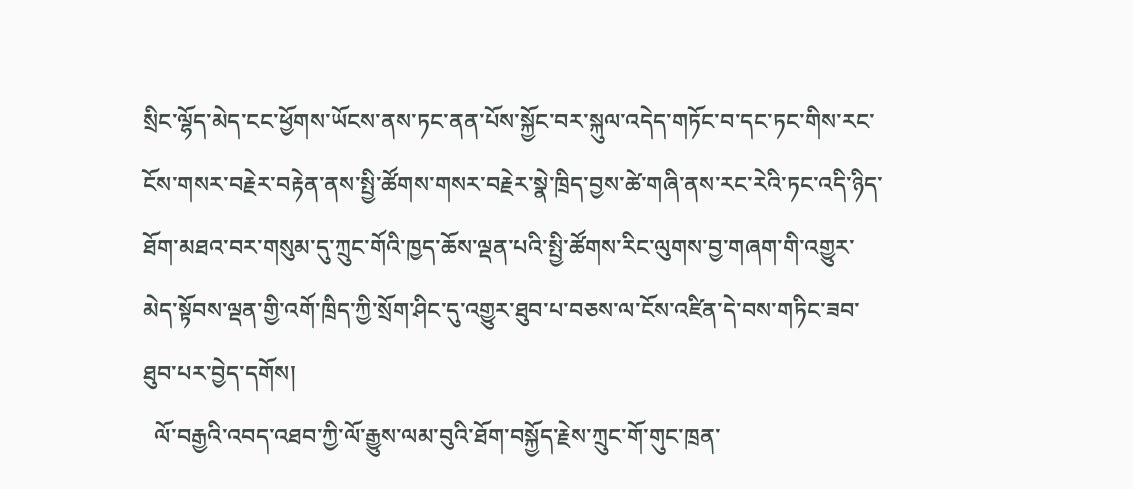སྲིང་ལྷོད་མེད་ངང་ཕྱོགས་ཡོངས་ནས་ཏང་ནན་པོས་སྐྱོང་བར་སྐུལ་འདེད་གཏོང་བ་དང་ཏང་གིས་རང་ངོས་གསར་བརྗེར་བརྟེན་ནས་སྤྱི་ཚོགས་གསར་བརྗེར་སྣེ་ཁྲིད་བྱས་ཚེ་གཞི་ནས་རང་རེའི་ཏང་འདི་ཉིད་ཐོག་མཐའ་བར་གསུམ་དུ་ཀྲུང་གོའི་ཁྱད་ཆོས་ལྡན་པའི་སྤྱི་ཚོགས་རིང་ལུགས་བྱ་གཞག་གི་འགྱུར་མེད་སྟོབས་ལྡན་གྱི་འགོ་ཁྲིད་ཀྱི་སྲོག་ཤིང་དུ་འགྱུར་ཐུབ་པ་བཅས་ལ་ངོས་འཛིན་དེ་བས་གཏིང་ཟབ་ཐུབ་པར་བྱེད་དགོས།
  ལོ་བརྒྱའི་འབད་འཐབ་ཀྱི་ལོ་རྒྱུས་ལམ་བུའི་ཐོག་བསྐྱོད་རྗེས་ཀྲུང་གོ་གུང་ཁྲན་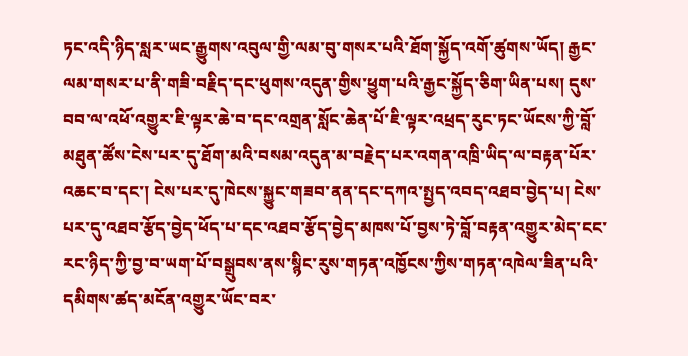ཏང་འདི་ཉིད་སླར་ཡང་རྒྱུགས་འབུལ་གྱི་ལམ་བུ་གསར་པའི་ཐོག་སྐྱོད་འགོ་ཚུགས་ཡོད། རྒྱང་ལམ་གསར་པ་ནི་གཟི་བརྗིད་དང་ཕུགས་འདུན་གྱིས་ཕྱུག་པའི་རྒྱང་སྐྱོད་ཅིག་ཡིན་པས། དུས་བབ་ལ་འཕོ་འགྱུར་ཇི་ལྟར་ཆེ་བ་དང་འགྲན་སློང་ཆེན་པོ་ཇི་ལྟར་འཕྲད་རུང་ཏང་ཡོངས་ཀྱི་བློ་མཐུན་ཚོས་ངེས་པར་དུ་ཐོག་མའི་བསམ་འདུན་མ་བརྗེད་པར་འགན་འཁྲི་ཡིད་ལ་བརྟན་པོར་འཆང་བ་དང་། ངེས་པར་དུ་ཁེངས་སྐྱུང་གཟབ་ནན་དང་དཀའ་སྤྱད་འབད་འཐབ་བྱེད་པ། ངེས་པར་དུ་འཐབ་རྩོད་བྱེད་ཕོད་པ་དང་འཐབ་རྩོད་བྱེད་མཁས་པོ་བྱས་ཏེ་བློ་བརྟན་འགྱུར་མེད་ངང་རང་ཉིད་ཀྱི་བྱ་བ་ཡག་པོ་བསྒྲུབས་ནས་སྙིང་རུས་གཏན་འཁྱོངས་ཀྱིས་གཏན་འཁེལ་ཟིན་པའི་དམིགས་ཚད་མངོན་འགྱུར་ཡོང་བར་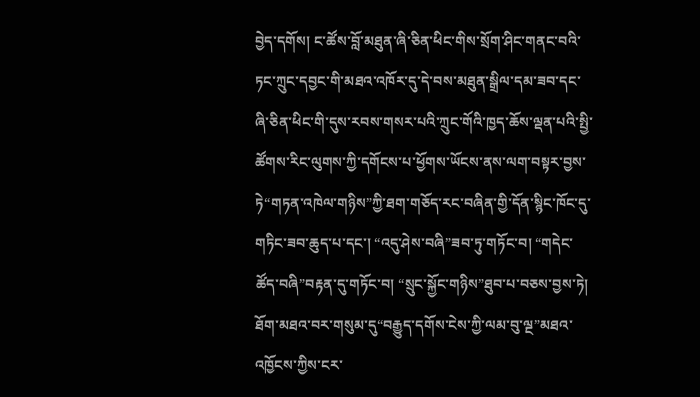བྱེད་དགོས། ང་ཚོས་བློ་མཐུན་ཞི་ཅིན་ཕིང་གིས་སྲོག་ཤིང་གནང་བའི་ཏང་ཀྲུང་དབྱང་གི་མཐའ་འཁོར་དུ་དེ་བས་མཐུན་སྒྲིལ་དམ་ཟབ་དང་ཞི་ཅིན་ཕིང་གི་དུས་རབས་གསར་པའི་ཀྲུང་གོའི་ཁྱད་ཆོས་ལྡན་པའི་སྤྱི་ཚོགས་རིང་ལུགས་ཀྱི་དགོངས་པ་ཕྱོགས་ཡོངས་ནས་ལག་བསྟར་བྱས་ཏེ“གཏན་འཁེལ་གཉིས”ཀྱི་ཐག་གཅོད་རང་བཞིན་གྱི་དོན་སྙིང་ཁོང་དུ་གཏིང་ཟབ་ཆུད་པ་དང་། “འདུ་ཤེས་བཞི”ཟབ་ཏུ་གཏོང་བ། “གདེང་ཚོད་བཞི”བརྟན་དུ་གཏོང་བ། “སྲུང་སྐྱོང་གཉིས”ཐུབ་པ་བཅས་བྱས་ཏེ། ཐོག་མཐའ་བར་གསུམ་དུ“བརྒྱུད་དགོས་ངེས་ཀྱི་ལམ་བུ་ལྔ”མཐའ་འཁྱོངས་ཀྱིས་ངར་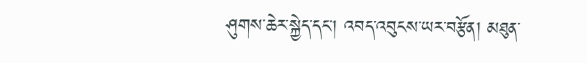ཤུགས་ཆེར་སྐྱེད་དང་། འབད་འབུངས་ཡར་བརྩོན། མཐུན་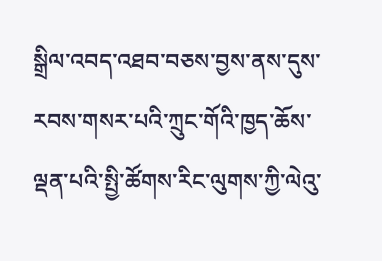སྒྲིལ་འབད་འཐབ་བཅས་བྱས་ནས་དུས་རབས་གསར་པའི་ཀྲུང་གོའི་ཁྱད་ཆོས་ལྡན་པའི་སྤྱི་ཚོགས་རིང་ལུགས་ཀྱི་ལེའུ་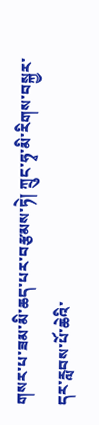གསར་པ་ཟམ་མི་ཆད་པར་བརྩམས་ཏེ། ཀྲུང་ཧྭ་མི་རིགས་བསྐྱར་དར་རླབས་པོ་ཆེའི་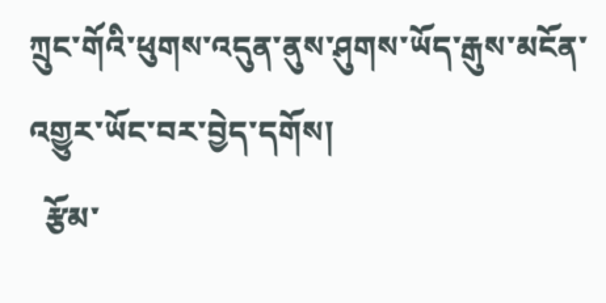ཀྲུང་གོའི་ཕུགས་འདུན་ནུས་ཤུགས་ཡོད་རྒུས་མངོན་འགྱུར་ཡོང་བར་བྱེད་དགོས།
  རྩོམ་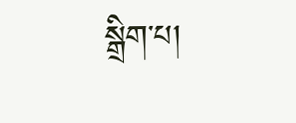སྒྲིག་པ།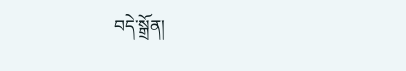བདེ་སྒྲོན།